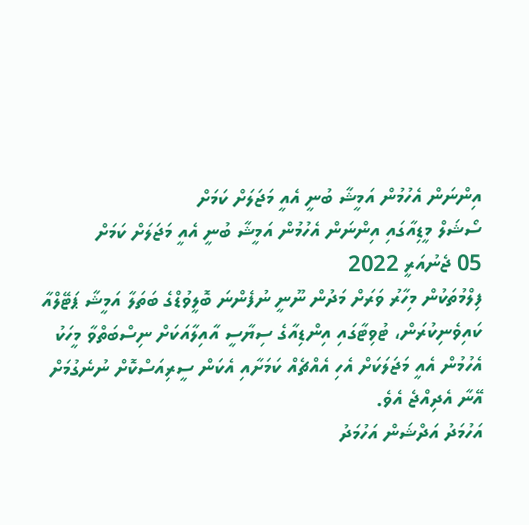އިންނަން އެހުމުން އަމީޝާ ބުނީ އެއީ މަޖަލަށް ކަމަށް
ސޯޝަލް މީޑިއާގައި އިންނަން އެހުމުން އަމީޝާ ބުނީ އެއީ މަޖަލަށް ކަމަށް
05 ޖެނުއަރީ 2022
ފިލްމުތަކުން މިހާރު ވަރަށް މަދުން ނޫނީ ނުފެންނަ ބޮލީވުޑްގެ ބަތަލާ އަމީޝާ ޕަޓޭލްއާ ކައިވެނިކުރަން، ޓުވިޓާގައި އިންޑިއާގެ ސިޔާސީ އާއިލާއަކަށް ނިސްބަތްވާ މީހަކު އެހުމުން އެއީ މަޖަލަކަށް އެހި އެއްޗެއް ކަމަށާއި އެކަން ސީރިއަސްކޮށް ނުނެގުމަށް އޭނާ އެދިއްޖެ އެވެ.
އަހުމަދު އަދްޝަން އަހުމަދު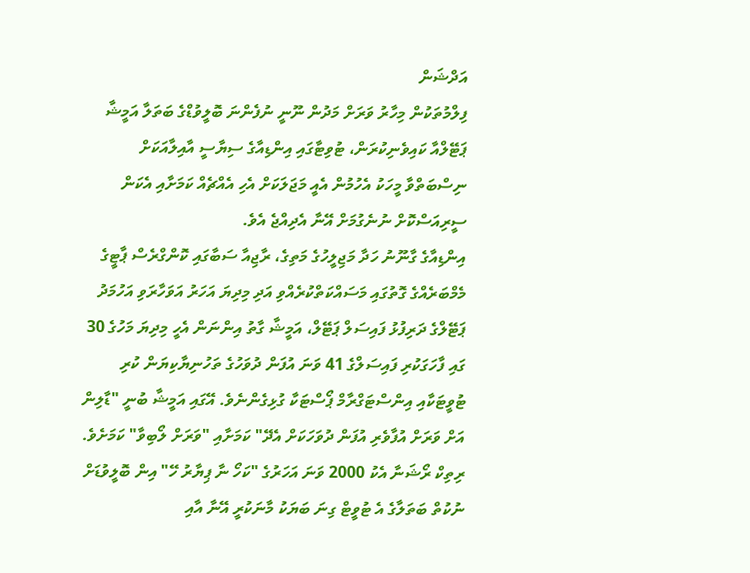އަދްޝަން
ފިލްމުތަކުން މިހާރު ވަރަށް މަދުން ނޫނީ ނުފެންނަ ބޮލީވުޑްގެ ބަތަލާ އަމީޝާ ޕަޓޭލްއާ ކައިވެނިކުރަން، ޓުވިޓާގައި އިންޑިއާގެ ސިޔާސީ އާއިލާއަކަށް ނިސްބަތްވާ މީހަކު އެހުމުން އެއީ މަޖަލަކަށް އެހި އެއްޗެއް ކަމަށާއި އެކަން ސީރިއަސްކޮށް ނުނެގުމަށް އޭނާ އެދިއްޖެ އެވެ.
އިންޑިއާގެ ގާނޫނު ހަދާ މަޖިލީހުގެ މަތިގެ، ރާޖިއާ ސަބާގައި ކޮންގްރެސް ޕާޓީގެ މެމްބަރެއްގެ ގޮތުގައި މަސައްކަތްކުރެއްވި އަދި މިދިޔަ އަހަރު އަވަހާރަވި އަހުމަދު ޕަޓޭލްގެ ދަރިފުޅު ފައިސަލް ޕަޓޭލް، އަމީޝާ ގާތު އިންނަން އެހީ މިދިޔަ މަހުގެ 30 ގައި ފާހަގަކުރި ފައިސަލްގެ 41 ވަނަ އުފަން ދުވަހުގެ ތަހުނިޔާކިޔަން ކުރި ޓުވީޓަކާއި އިންސްޓަގްރާމް ޕޯސްޓަކާ ގުޅިގެންނެވެ. އޭގައި އަމީޝާ ބުނީ "ޑާލިން އަށް ވަރަށް އުފާވެރި އުފަން ދުވަހަކަށް އެދޭ" ކަމަށާއި "ވަރަށް ލޯބިވާ" ކަމަށެވެ.
ރިތިކް ރޯޝަނާ އެކު 2000 ވަނަ އަހަރުގެ "ކަހޯ ނާ ޕިޔާރު ހޭ" އިން ބޮލީވުޑަށް ނުކުތް ބަތަލާގެ އެ ޓުވީޓް ގިނަ ބަޔަކު މާނަކުރީ އޭނާ އާއި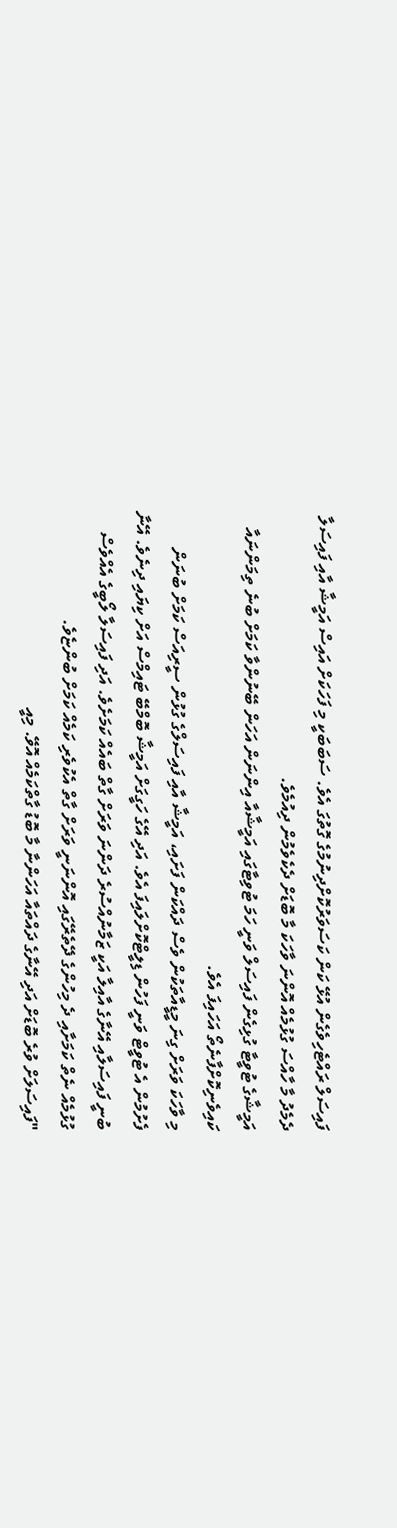ފައިސަލް ރައްޓެހިވެގެން އުޅޭ ކަން ކަސަވަރުކޮށްދިނުމުގެ ގޮތުގަ އެވެ. ސަބަބަކީ މި ފަހަކަށް އައިސް އަމީޝާ އާއި ފައިސަލާ ދެމެދު މާ ހާއްސަ ގުޅުމެއް އޮންނަ ވާހަކަ މާ ބޮޑަށް ދެކެވެމުން ދިއުމެވެ.
އަމީޝާގެ ޓުވީޓާ ގުޅިގެން ފައިސަލް ވަނީ ހަމަ ޓުވިޓާގައި އަމީޝާއާ އިންނަން އަހަން ބޭނުންވާ ކަމަށް ބުނެ ތިމަންނައާ ކައިވެނިކޮށްފާނެތޯ އަހައިފަ އެވެ.
މި ވާހަކަ ވަރަށް ގިނަ މީޑީއާތަކުން ވެސް ދައްކަން ފަށައި، އަމީޝާ އާއި ފައިސަލްގެ ގުޅުން ސީރިއަސް ކަމަށް ބުނަން ފެށުމުން އެ ޓުވީޓް ވަނީ ފަހުން ޑިލީޓްކޮށްލައިފަ އެވެ. އަދި އޭގެ ހަގީގަށް އަމީޝާ ބޮމްބޭ ޓައިމްސް އަށް ކިޔައި ދިނެވެ. އޭނާ ބުނީ ފައިސަލާއި އޭނާގެ އާއިލާ އަކީ ޒަމާނުއްސުރެ ދަންނަ ވަރަށް ގާތް ބައެއް ކަމަށެވެ. އަދި ފައިސަލާ ލޯބީގެ އެއްވެސް ގުޅުމެއް ނެތް ކަމަށާއި ދެ މިހުންގެ ދޭތެރޭގައި އޮންނަނީ ވަރަށް ގާތް އެކުވެރި ކަމެއް ކަމަށް ބުންޏެވެ.
"ފައިސަލަށް ވުރެ ބޮޑަށް އަދި އޭނާގެ ދައްތައާ އަހަންނާ މާ ބޮޑު ގާތްކަމެއް އޮވޭ. މިއީ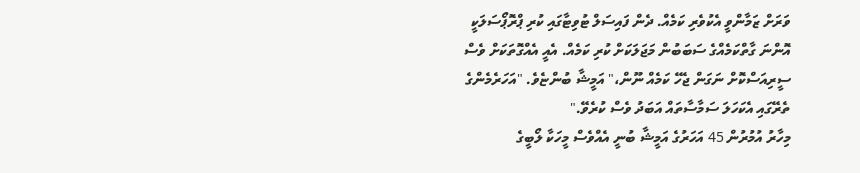ވަރަށް ޒަމާންވީ އެކުވެރި ކަމެއް. ދެން ފައިސަލް ޓުވިޓާގައި ކުރި ޕްރޮޕޯސަލަކީ އޮންނަ ގާތްކަމެއްގެ ސަބަބުން މަޖަލަކަށް ކުރި ކަމެއް. އެއީ އެއްގޮތަކަށް ވެސް ސީރިއަސްކޮށް ނަގަން ޖެހޭ ކަމެއް ނޫން،" އަމީޝާ ބުންޏެވެ. "އަހަރެމެންގެ ތެރޭގައި އެކަހަލަ ސަމާސާތައް އަބަދު ވެސް ކުރެވޭ."
މިހާރު އުމުރުން 45 އަހަރުގެ އަމީޝާ ބުނީ އެއްވެސް މީހަކާ ލޯބީގެ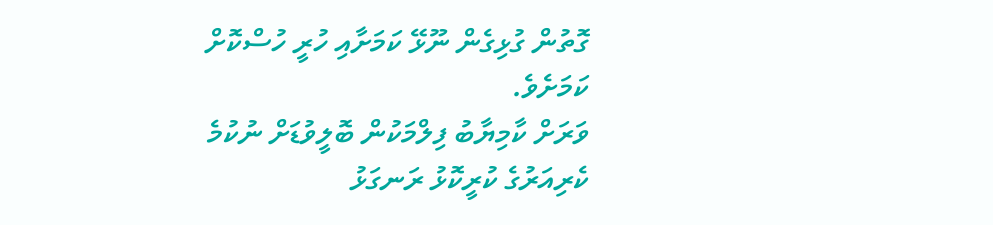ގޮތުން ގުޅިގެން ނޫޅޭ ކަމަށާއި ހުރީ ހުސްކޮށް ކަމަށެވެ.
ވަރަށް ކާމިޔާބު ފިލްމަކުން ބޮލީވުޑަށް ނުކުމެ ކެރިއަރުގެ ކުރީކޮޅު ރަނގަޅު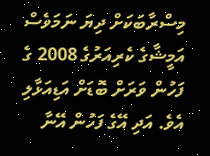މިސްރާބަކަށް ދިޔަ ނަމަވެސް އަމީޝާގެ ކެރިއަރުގެ 2008 ގެ ފަހުން ވަރަށް ބޮޑަށް އަޑިއަޅާލި އެވެ. އަދި އޭގެ ފަހުން އޭނާ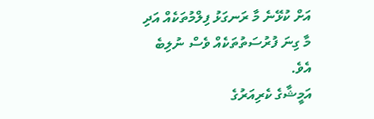އަށް ކުޅޭނެ މާ ރަނގަޅު ފިލްމުތަކެއް އަދި މާ ގިނަ ފުރުސަތުތަކެއް ވެސް ނުލިބެ އެވެ.
އަމީޝާގެ ކެރިއަރުގެ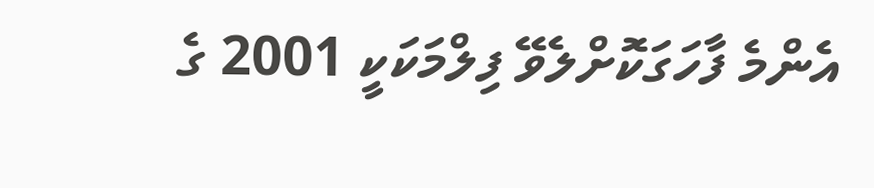އެންމެ ފާހަގަކޮށްލެވޭ ފިލްމަކަކީ 2001 ގެ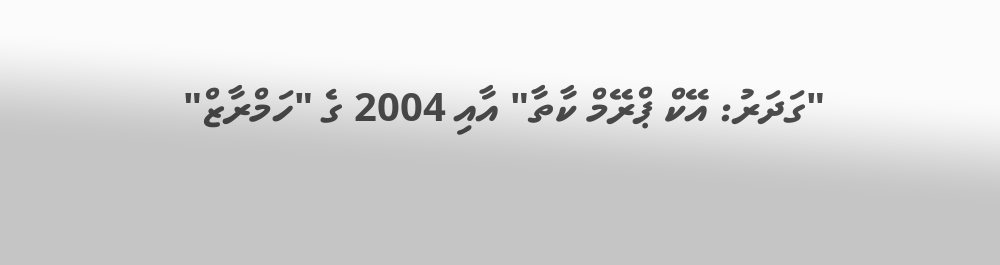"ގަދަރު: އޭކް ޕްރޭމް ކާތާ" އާއި 2004 ގެ "ހަމްރާޒް"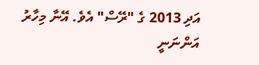އަދި 2013 ގެ "ރޭސް" އެވެ. އޭނާ މިހާރު އަންނަނީ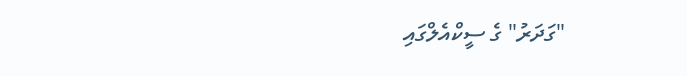"ގަދަރު" ގެ ސީކްއެލްގައި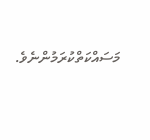މަސައްކަތްކުރަމުންނެވެ.